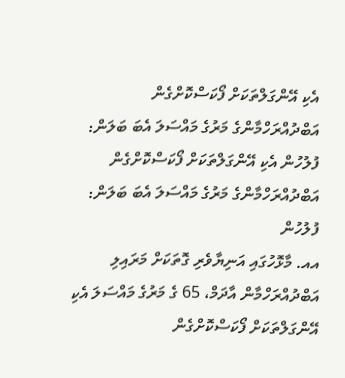އެކި އޭންގަލްތަކަށް ފޯކަސްކޮށްގެން އަބްދުއްރަހްމާންގެ މަރުގެ މައްސަލަ އެބަ ބަލަން: ފުލުހުން އެކި އޭންގަލްތަކަށް ފޯކަސްކޮށްގެން އަބްދުއްރަހްމާންގެ މަރުގެ މައްސަލަ އެބަ ބަލަން: ފުލުހުން
އއ. މާޅޮހުގައި އަނިޔާވެރި ގޮތަކަށް މަރައިލި އަބްދުއްރަހްމާން އާދަމް، 65 ގެ މަރުގެ މައްސަލަ އެކި އޭންގަލްތަކަށް ފޯކަސްކޮށްގެން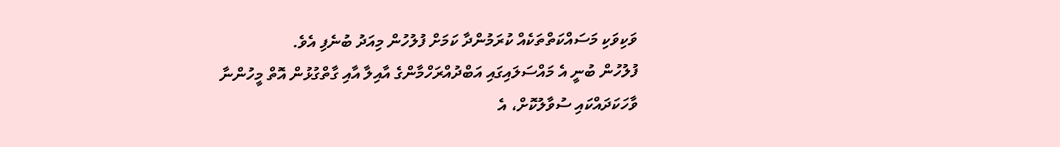ވަކިވަކި މަސައްކަތްތަކެއް ކުރަމުންދާ ކަމަށް ފުލުހުން މިއަދު ބުނެފި އެވެ.
ފުލުހުން ބުނީ އެ މައްސަލައިގައި އަބްދުއްރަހްމާންގެ އާއިލާ އާއި ގާތްގުޅުން އޮތް މީހުންނާ ވާހަކަދައްކައި ސުވާލުކޮށް، އެ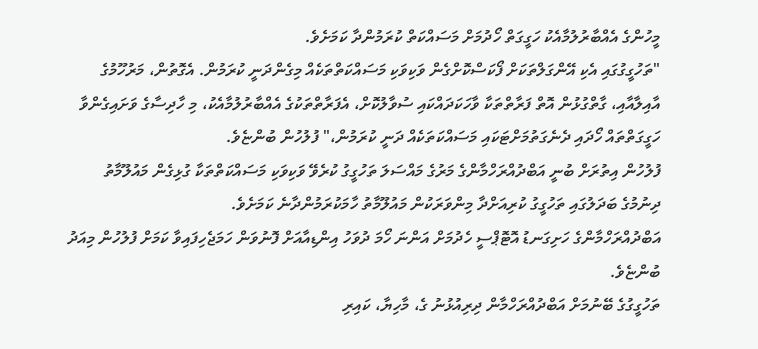މީހުންގެ އެއްބާރުލުމާއެކު ހަގީގަތް ހޯދުމަށް މަސައްކަތް ކުރަމުންދާ ކަމަށެވެ.
"ތަހުގީގުގައި އެކި އޭންގަލްތަކަށް ފޯކަސްކޮށްގެން ވަކިވަކި މަސައްކަތްތަކެއް މިގެންދަނީ ކުރަމުން. އެގޮތުން، މަރުހޫމުގެ އާއިލާއާއި، ގާތްގުޅުން އޮތް ފަރާތްތަކާ ވާހަކަދައްކައި ސުވާލުކޮށް، އެފަރާތްތަކުގެ އެއްބާރުލުމާއެކު، މި ހާދިސާގެ ވަށައިގެންވާ ހަގީގަތްތައް ހޯދައި ދެނެގަތުމަށްޓަކައި މަސައްކަތަކެއް ދަނީ ކުރަމުން،" ފުލުހުން ބުންޏެވެ.
ފުލުހުން އިތުރަށް ބުނީ އަބްދުއްރަހްމާންގެ މަރުގެ މައްސަލަ ތަހުގީގު ކުރެވޭ ވަކިވަކި މަސައްކަތްތަކާ ގުޅިގެން މައުލޫމާތު ދިނުމުގެ ބަދަލުގައި ތަހުގީގު ކުރިއަށްދާ މިންވަރަކުން މައުލޫމާތު ހާމަކުރަމުންދާނެ ކަމަށެވެ.
އަބްދުއްރަހްމާންގެ ހަށިގަނޑު އޮޓޮޕްސީ ހެދުމަށް އަންނަ ހޯމަ ދުވަހު އިންޑިއާއަށް ފޮނުވަން ހަމަޖެހިފައިވާ ކަމަށް ފުލުހުން މިއަދު ބުންޏެވެ.
ތަހުގީގުގެ ބޭނުމަށް އަބްދުއްރަހްމާން ދިރިއުޅުނު ގެ، މާހިޔާ، ކައިރި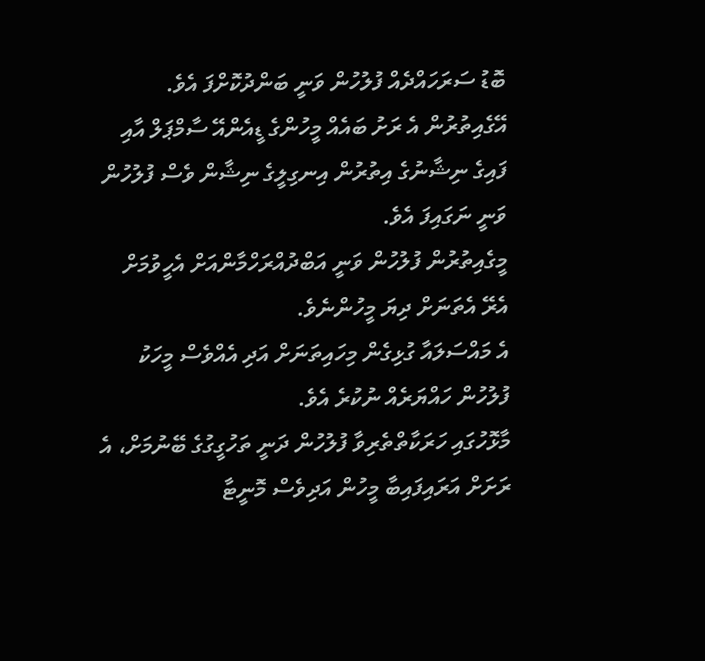ބޮޑު ސަރަހައްދެއް ފުލުހުން ވަނީ ބަންދުކޮށްފަ އެވެ. އޭގެއިތުރުން އެ ރަށު ބައެއް މީހުންގެ ޑީއެންއޭ ސާމްޕަލް އާއި ފައިގެ ނިޝާނުގެ އިތުރުން އިނގިލީގެ ނިޝާން ވެސް ފުލުހުން ވަނީ ނަގައިފަ އެވެ.
މީގެއިތުރުން ފުލުހުން ވަނީ އަބްދުއްރަހްމާންއަށް އެހީވުމަށް އެރޭ އެތަނަށް ދިޔަ މީހުންނެވެ.
އެ މައްސަލައާ ގުޅިގެން މިހައިތަނަށް އަދި އެއްވެސް މީހަކު ފުލުހުން ހައްޔަރެއް ނުކުރެ އެވެ.
މާޅޮހުގައި ހަރަކާތްތެރިވާ ފުލުހުން ދަނީ ތަހުގީގުގެ ބޭނުމަށް، އެ ރަށަށް އަރައިފައިބާ މީހުން އަދިވެސް މޮނީޓާ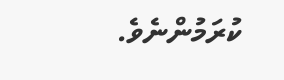ކުރަމުންނެވެ.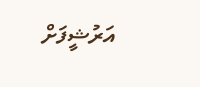އަރުޝީފަށް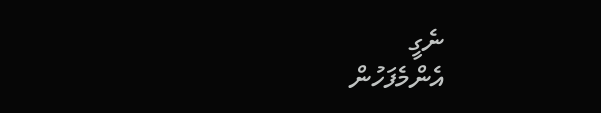ނެގީ
އެންމެފަހުން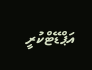އަޕްޑޭޓްކުރީ